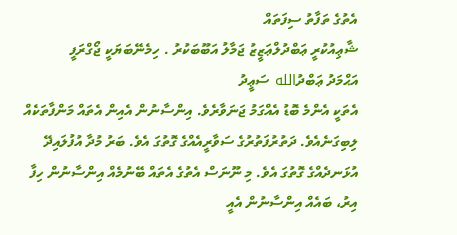އެތުގެ ތަފާތު ސިފަތައް
ޝާޢިއުކުރީ ޢަބްދުލްޢަޒީޒު ޖަމާލު އަބޫބަކުރު . ހިމެނޭބަޔަކީ ޖޯގްރަފީ
އަޙްމަދު ޢަބްދުالله ސަޢީދު
އެތަކީ އެންމެ ބޮޑު އެއްގަމު ޖަނަވާރެވެ. އިންސާނުން އެއިން އެތައް މަންފާތަކެއް ލިބިގަނެއެވެ. ދަތުރުފަތުރުގެ ސަވާރީއެއްގެ ގޮތުގަ އެވެ. ބަރު މުދާ އުފުލައިދޭ އުޅަނދެއްގެ ގޮތުގަ އެވެ. މި ނޫނަސް އެތުގެ އެތައް ބޭނުމެއް އިންސާނުން ހިފާ އިރު، ބައެއް އިންސާނުން އެއީ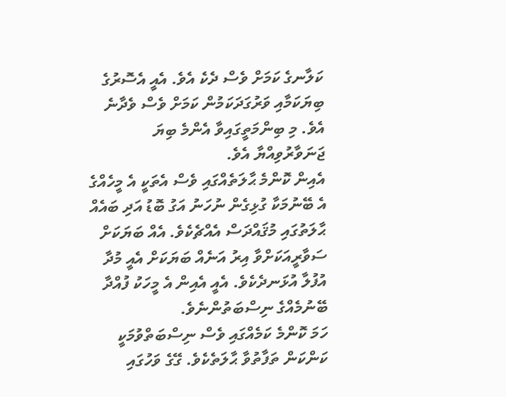ކަލާނގެ ކަމަށް ވެސް ދެކެ އެވެ. އެއީ އެސޮރުގެ ބިޔަކަމާއި ވަރުގަދަކަމުން ކަމަށް ވެސް ވެދާނެ އެވެ. މި ބިންމަތީގައިވާ އެންމެ ބިޔަ ޖަނަވާރުވިއްޔާ އެވެ.
އެއިން ކޮންމެ ޙާލަތެއްގައި ވެސް އެތަކީ އެ މީހެއްގެ އެ ބޭނުމަކާ ގުޅިގެން ނުހަނު އަގު ބޮޑު އަދި ބައެއް ޙާލަތުގައި މުޤައްދަސް އެއްޗެކެވެ. އެއް ބަޔަކަށް ސަވާރީއަކަށްވާ އިރު އަނެއް ބަޔަކަށް އެއީ މުދާ އުފުލާ އުޅަނދެކެވެ. އެއީ އެއިން އެ މީހަކު ފުއްދާ ބޭނުމެއްގެ ނިސްބަތުންނެވެ.
ހަމަ ކޮންމެ ކަމެއްގައި ވެސް ނިސްބަތްވުމަކީ ކަންކަން ތަފާތުވާ ޙާލަތެކެވެ. ގޭގެ ވަހުގައި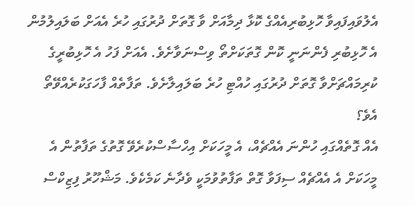އެލުވައިފައިވާ ހޮޅިބުރިއެއްގެ ކޮޅާ ދިމާއަށް ވާ ގޮތަށް ދުރުގައި ހުރެ އެއަށް ބަލައިލުމުން އެ ހޮޅިބުރި ފެންނަނީ ކޮން ގޮތަކަށްތޯ ވިސްނަވާށެވެ. އެއަށް ފަހު އެ ހޮޅިބުރީގެ ކުރިމައްޗަށްވާ ގޮތަށް ދުރުގައި ހުއްޓި ހުރެ ބަލައިލާށެވެ. ތަފާތެއް ފާހަގަކުރެއްވޭތޯ އެވެ؟
އެއް ގޮތެއްގައި ހުންނަ އެއްޗެއް، އެ މީހަކަށް އިހްސާސްކުރެވޭ ގޮތުގެ ތަފާތުން އެ މީހަކަށް އެ އެއްޗެއް ސިފަވާ ގޮތް ތަފާތުވުމަކީ ވެދާނެ ކަމެކެވެ. މަޝްހޫރު ފިޒިކްސް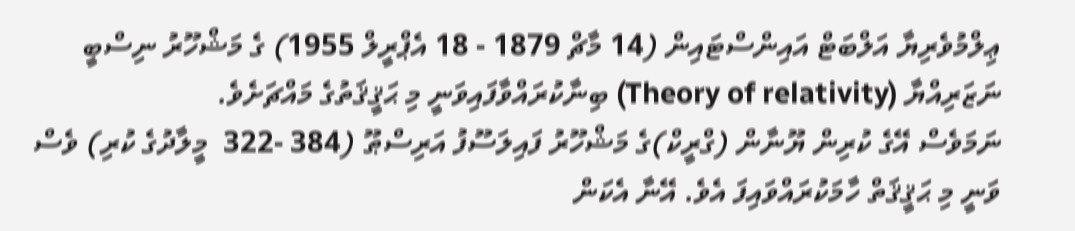ޢިލްމުވެރިޔާ އަލްބަޓް އައިންސްޓައިން (14 މާޗް 1879 - 18 އެޕްރީލް 1955) ގެ މަޝްހޫރު ނިސްބީ ނަޒަރިއްޔާ (Theory of relativity) ބިނާކުރައްވާފައިވަނީ މި ޙަޤީޤަތުގެ މައްޗަށެވެ.
ނަމަވެސް އޭގެ ކުރިން ޔޫނާން (ގްރީކް)ގެ މަޝްހޫރު ފައިލަސޫފު އަރިސްޠޫ (384 -322  މީލާދުގެ ކުރި) ވެސް ވަނީ މި ޙަޤީޤަތް ހާމަކުރައްވައިފަ އެވެ. އޭނާ އެކަން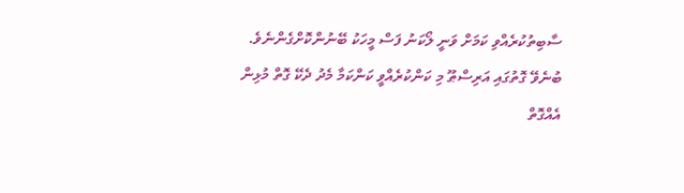ސާބިތުކުރެއްވި ކަމަށް ވަނީ ލޯކަނު ފަސް މީހަކު ބޭނުންކޮށްގެންނެވެ.
ބުނެވޭ ގޮތުގައި އަރިސްޠޫ މި ކަންކުރެއްވީ ކަންކަމާ މެދު ދެކޭ ގޮތް މުޅިން އެއްގޮތް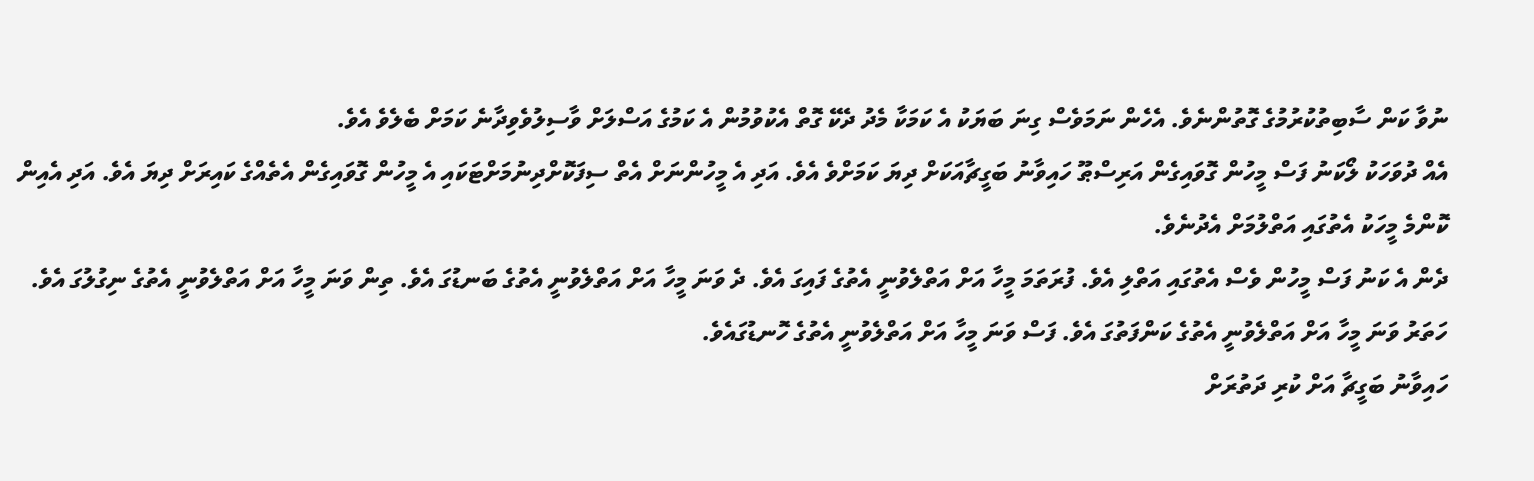ނުވާ ކަން ސާބިތުކުރުމުގެ ގޮތުންނެވެ. އެހެން ނަމަވެސް ގިނަ ބަޔަކު އެ ކަމަކާ މެދު ދެކޭ ގޮތް އެކުވުމުން އެ ކަމުގެ އަސްލަށް ވާސިލުވެވިދާނެ ކަމަށް ބެލެވެ އެވެ.
އެއް ދުވަހަކު ލޯކަނު ފަސް މީހުން ގޮވައިގެން އަރިސްޠޫ ހައިވާނު ބަގީޗާއަކަށް ދިޔަ ކަމަށްވެ އެވެ. އަދި އެ މީހުންނަށް އެތް ސިފަކޮށްދިނުމަށްޓަކައި އެ މީހުން ގޮވައިގެން އެތެއްގެ ކައިރަށް ދިޔަ އެވެ. އަދި އެއިން ކޮންމެ މީހަކު އެތުގައި އަތްލުމަށް އެދުނެވެ.
ދެން އެ ކަނު ފަސް މީހުން ވެސް އެތުގައި އަތްލި އެވެ. ފުރަތަމަ މީހާ އަށް އަތްލެވުނީ އެތުގެ ފައިގަ އެވެ. ދެ ވަނަ މީހާ އަށް އަތްލެވުނީ އެތުގެ ބަނޑުގަ އެވެ. ތިން ވަނަ މީހާ އަށް އަތްލެވުނީ އެތުގެ ނިގުލުގަ އެވެ. ހަތަރު ވަނަ މީހާ އަށް އަތްލެވުނީ އެތުގެ ކަންފަތުގަ އެވެ. ފަސް ވަނަ މީހާ އަށް އަތްލެވުނީ އެތުގެ ހޮނޑުގައެވެ.
ހައިވާނު ބަގީޗާ އަށް ކުރި ދަތުރަށް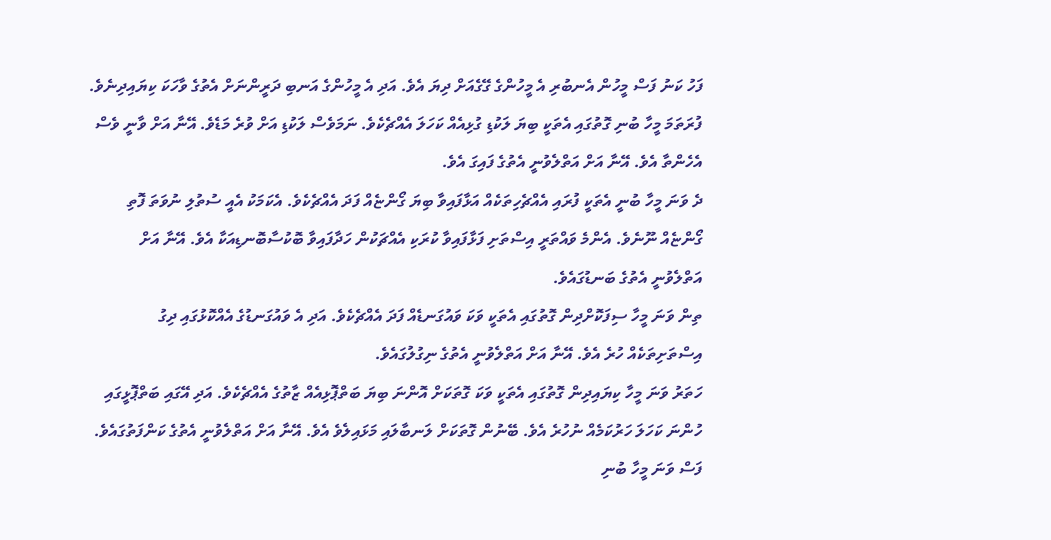ފަހު ކަނު ފަސް މީހުން އެނބުރި އެ މީހުންގެ ގޭގެއަށް ދިޔަ އެވެ. އަދި އެ މީހުންގެ އަނބި ދަރީންނަށް އެތުގެ ވާހަކަ ކިޔައިދިނެވެ.
ފުރަތަމަ މީހާ ބުނި ގޮތުގައި އެތަކީ ބިޔަ ލަކުޑި ގުޅިއެއް ކަހަލަ އެއްޗެކެވެ. ނަމަވެސް ލަކުޑި އަށް ވުރެ މަޑެވެ. އޭނާ އަށް ވާނީ ވެސް އެހެންތާ އެވެ. އޭނާ އަށް އަތްލެވުނީ އެތުގެ ފައިގަ އެވެ.
ދެ ވަނަ މީހާ ބުނީ އެތަކީ ފުރައި އެއްޗެހިތަކެއް އަޅާފައިވާ ބިޔަ ގޯންޏެއް ފަދަ އެއްޗެކެވެ. އެކަމަކު އެއީ ސުތުލި ނުވަތަ ފޮތި ގޯންޏެއް ނޫނެވެ. އެންމެ ވައްތަރީ އިސްތަށި ފަޅާފައިވާ ކުރަކި އެއްޗަކުން ހަދާފައިވާ ބޮކުސާބޮނޑިއަކާ އެވެ. އޭނާ އަށް އަތްލެވުނީ އެތުގެ ބަނޑުގައެވެ.
ތިން ވަނަ މީހާ ސިފަކޮށްދިން ގޮތުގައި އެތަކީ ވަކަ ވައުގަނޑެއް ފަދަ އެއްޗެކެވެ. އަދި އެ ވައުގަނޑުގެ އެއްކޮޅުގައި ދިގު އިސްތަށިތަކެއް ހުރެ އެވެ. އޭނާ އަށް އަތްލެވުނީ އެތުގެ ނިގުލުގައެވެ.
ހަތަރު ވަނަ މީހާ ކިޔައިދިން ގޮތުގައި އެތަކީ ވަކަ ގޮތަކަށް އޮންނަ ބިޔަ ބަތްޕޮޅިއެއް ޒާތުގެ އެއްޗެކެވެ. އަދި އޭގައި ބަތްޕޮޅީގައި ހުންނަ ކަހަލަ ހަރުކަމެއް ނުހުރެ އެވެ. ބޭނުން ގޮތަކަށް ލަނބާލައި މަޅައިލެވެ އެވެ. އޭނާ އަށް އަތްލެވުނީ އެތުގެ ކަންފަތުގައެވެ.
ފަސް ވަނަ މީހާ ބުނި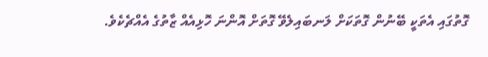ގޮތުގައި އެތަކީ ބޭނުން ގޮތަކަށް ލަނބައިލެވޭ ގޮތަށް އޮންނަ ހޮޅިއެއް ޒާތުގެ އެއްޗެކެވެ.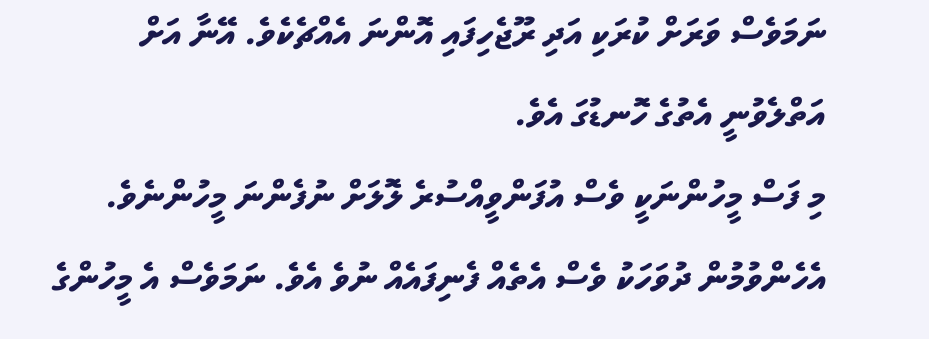ނަމަވެސް ވަރަށް ކުރަކި އަދި ރޫޖެހިފައި އޮންނަ އެއްޗެކެވެ. އޭނާ އަށް އަތްލެވުނީ އެތުގެ ހޮނޑުގަ އެވެ.
މި ފަސް މީހުންނަކީ ވެސް އުފަންވީއްސުރެ ލޮލަށް ނުފެންނަ މީހުންނެވެ. އެހެންވުމުން ދުވަހަކު ވެސް އެތެއް ފެނިފައެއް ނުވެ އެވެ. ނަމަވެސް އެ މީހުންގެ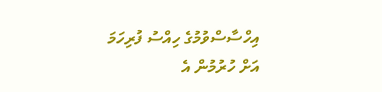އިހްސާސްވުމުގެ ހިއްސު ފުރިހަމަ އަށް ހުރުމުން އެ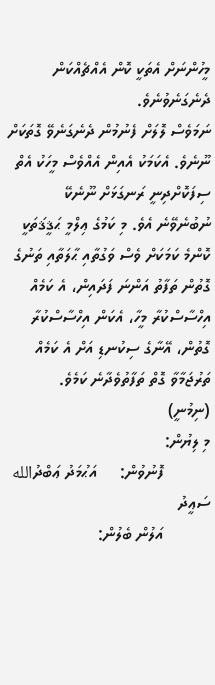މީހުންނަށް އެތަކީ ކޮން އެއްޗެއްކަން ދެނެގަނެވުނެވެ.
ނަމަވެސް ލޮލަށް ފެނުމުން ދެނެގަނެވޭ ގޮތަކަށް ނޫނެވެ. އެކަމަކު އެއިން އެއްވެސް މީހަކު އެތް ސިފަކޮށްދިނީ ރަނގަޅަށް ނޫނެކޭ ނުބުނެވޭނެ އެވެ. މި ކަމުގެ ޢިލްމީ ޙަޤީޤަތަކީ ކޮންމެ ކަމަކަށް ވެސް ވަގުތާއި ޙާލަތާއި ތަނުގެ ގޮތުން ތަފާތު އަންނަ ފަދައިން، އެ ކަމެއް އިހްސާސްކުރާ މީހާ، އެކަން އިހްސާސްކުރާ ގޮތުން، އޭނާގެ ސިކުނޑި އަށް އެ ކަމެއް ތަރުޖަމާވާ ގޮތް ތަފާތުވެދާނެ ކަމެވެ.
(ނިމުނީ)
މި ލިޔުން:
          ފޮނުވުން:     އަޙުމަދު ޢަބްދުالله ސަޢީދު
          އަލުން ބެލުން: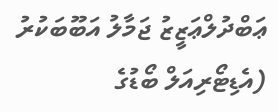ޢަބްދުލްޢަޒީޒު ޖަމާލު އަބޫބަކުރު (އެޑިޓޯރިއަލް ބޯޑުގެ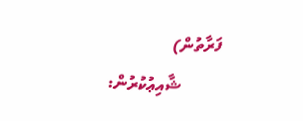ފަރާތުން)
          ޝާއިޢުކުރުން: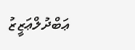ޢަބްދުލްޢަޒީޒު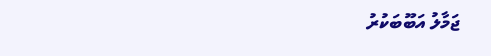ޖަމާލު އަބޫބަކުރު